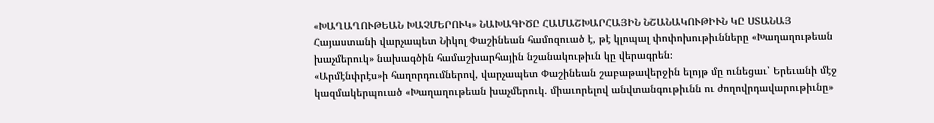«ԽԱՂԱՂՈՒԹԵԱՆ ԽԱՉՄԵՐՈՒԿ» ՆԱԽԱԳԻԾԸ ՀԱՄԱՇԽԱՐՀԱՅԻՆ ՆՇԱՆԱԿՈՒԹԻՒՆ ԿԸ ՍՏԱՆԱՅ
Հայաստանի վարչապետ Նիկոլ Փաշինեան համոզուած է, թէ կլոպալ փոփոխութիւնները «Խաղաղութեան խաչմերուկ» նախագծին համաշխարհային նշանակութիւն կը վերագրեն։
«Արմէնփրէս»ի հաղորդումներով, վարչապետ Փաշինեան շաբաթավերջին ելոյթ մը ունեցաւ՝ Երեւանի մէջ կազմակերպուած «Խաղաղութեան խաչմերուկ. միաւորելով անվտանգութիւնն ու ժողովրդավարութիւնը»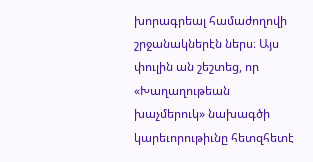խորագրեալ համաժողովի շրջանակներէն ներս։ Այս փուլին ան շեշտեց, որ «Խաղաղութեան խաչմերուկ» նախագծի կարեւորութիւնը հետզհետէ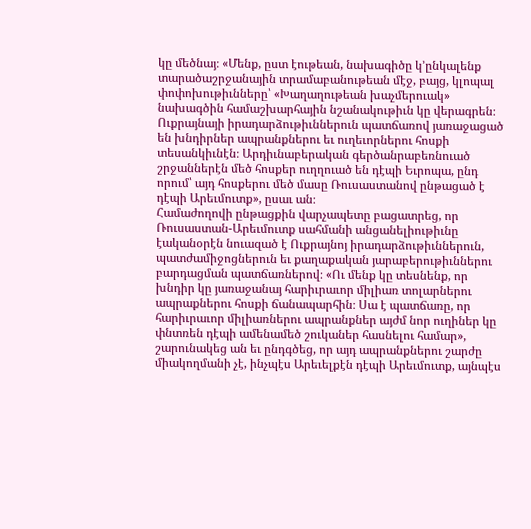կը մեծնայ։ «Մենք, ըստ էութեան, նախագիծը կ՚ընկալենք տարածաշրջանային տրամաբանութեան մէջ, բայց, կլոպալ փոփոխութիւնները՝ «Խաղաղութեան խաչմերուակ» նախագծին համաշխարհային նշանակութիւն կը վերագրեն։ Ուքրայնայի իրադարձութիւններուն պատճառով յառաջացած են խնդիրներ ապրանքներու եւ ուղեւորներու հոսքի տեսանկիւնէն։ Արդիւնաբերական գերծանրաբեռնուած շրջաններէն մեծ հոսքեր ուղղուած են դէպի Եւրոպա, ընդ որում՝ այդ հոսքերու մեծ մասը Ռուսաստանով ընթացած է դէպի Արեւմուտք», ըսաւ ան։
Համաժողովի ընթացքին վարչապետը բացատրեց, որ Ռուսաստան-Արեւմուտք սահմանի անցանելիութիւնը էականօրէն նուազած է Ուքրայնոյ իրադարձութիւններուն, պատժամիջոցներուն եւ քաղաքական յարաբերութիւններու բարդացման պատճառներով։ «Ու մենք կը տեսնենք, որ խնդիր կը յառաջանայ հարիւրաւոր միլիառ տոլարներու ապրաքներու հոսքի ճանապարհին։ Սա է պատճառը, որ հարիւրաւոր միլիառներու ապրանքներ այժմ նոր ուղիներ կը փնտռեն դէպի ամենամեծ շուկաներ հասնելու համար», շարունակեց ան եւ ընդգծեց, որ այդ ապրանքներու շարժը միակողմանի չէ, ինչպէս Արեւելքէն դէպի Արեւմուտք, այնպէս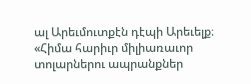ալ Արեւմուտքէն դէպի Արեւելք։
«Հիմա հարիւր միլիառաւոր տոլարներու ապրանքներ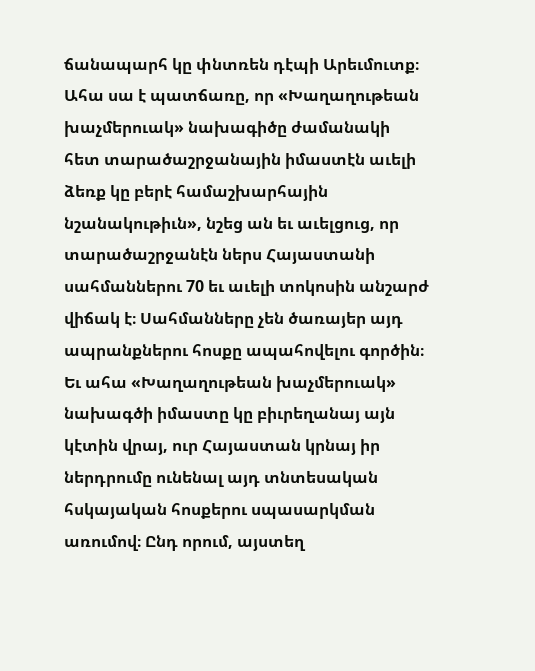ճանապարհ կը փնտռեն դէպի Արեւմուտք։ Ահա սա է պատճառը, որ «Խաղաղութեան խաչմերուակ» նախագիծը ժամանակի հետ տարածաշրջանային իմաստէն աւելի ձեռք կը բերէ համաշխարհային նշանակութիւն», նշեց ան եւ աւելցուց, որ տարածաշրջանէն ներս Հայաստանի սահմաններու 70 եւ աւելի տոկոսին անշարժ վիճակ է։ Սահմանները չեն ծառայեր այդ ապրանքներու հոսքը ապահովելու գործին։ Եւ ահա «Խաղաղութեան խաչմերուակ» նախագծի իմաստը կը բիւրեղանայ այն կէտին վրայ, ուր Հայաստան կրնայ իր ներդրումը ունենալ այդ տնտեսական հսկայական հոսքերու սպասարկման առումով։ Ընդ որում, այստեղ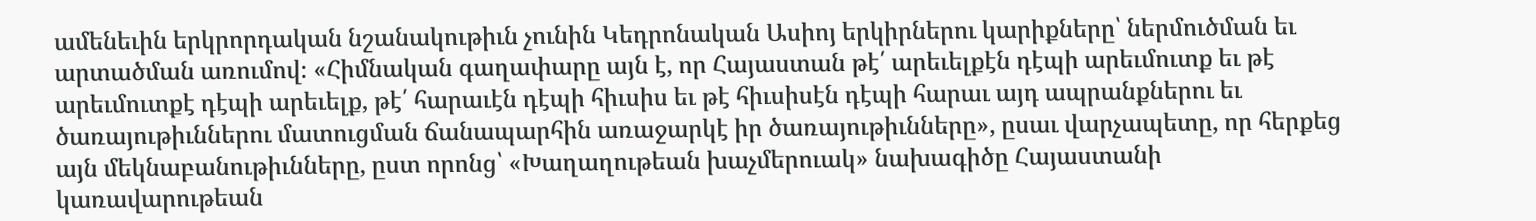ամենեւին երկրորդական նշանակութիւն չունին Կեդրոնական Ասիոյ երկիրներու կարիքները՝ ներմուծման եւ արտածման առումով։ «Հիմնական գաղափարը այն է, որ Հայաստան թէ՛ արեւելքէն դէպի արեւմուտք եւ թէ արեւմուտքէ դէպի արեւելք, թէ՛ հարաւէն դէպի հիւսիս եւ թէ հիւսիսէն դէպի հարաւ այդ ապրանքներու եւ ծառայութիւններու մատուցման ճանապարհին առաջարկէ իր ծառայութիւնները», ըսաւ վարչապետը, որ հերքեց այն մեկնաբանութիւնները, ըստ որոնց՝ «Խաղաղութեան խաչմերուակ» նախագիծը Հայաստանի կառավարութեան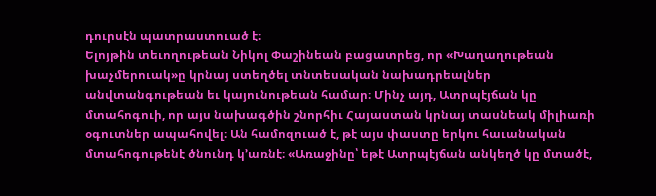դուրսէն պատրաստուած է։
Ելոյթին տեւողութեան Նիկոլ Փաշինեան բացատրեց, որ «Խաղաղութեան խաչմերուակ»ը կրնայ ստեղծել տնտեսական նախադրեալներ անվտանգութեան եւ կայունութեան համար։ Մինչ այդ, Ատրպէյճան կը մտահոգուի, որ այս նախագծին շնորհիւ Հայաստան կրնայ տասնեակ միլիառի օգուտներ ապահովել։ Ան համոզուած է, թէ այս փաստը երկու հաւանական մտահոգութենէ ծնունդ կ՚առնէ։ «Առաջինը՝ եթէ Ատրպէյճան անկեղծ կը մտածէ,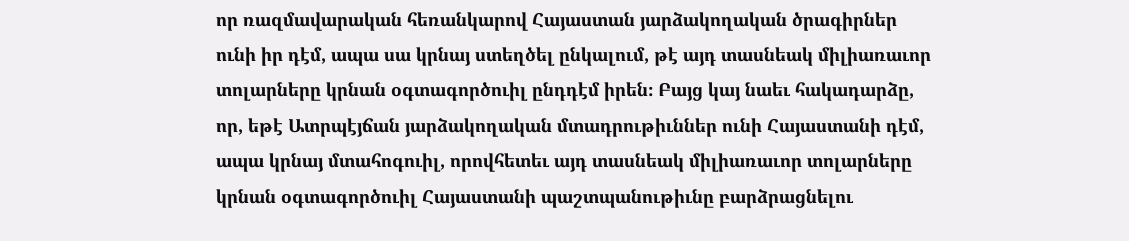որ ռազմավարական հեռանկարով Հայաստան յարձակողական ծրագիրներ ունի իր դէմ, ապա սա կրնայ ստեղծել ընկալում, թէ այդ տասնեակ միլիառաւոր տոլարները կրնան օգտագործուիլ ընդդէմ իրեն։ Բայց կայ նաեւ հակադարձը, որ, եթէ Ատրպէյճան յարձակողական մտադրութիւններ ունի Հայաստանի դէմ, ապա կրնայ մտահոգուիլ, որովհետեւ այդ տասնեակ միլիառաւոր տոլարները կրնան օգտագործուիլ Հայաստանի պաշտպանութիւնը բարձրացնելու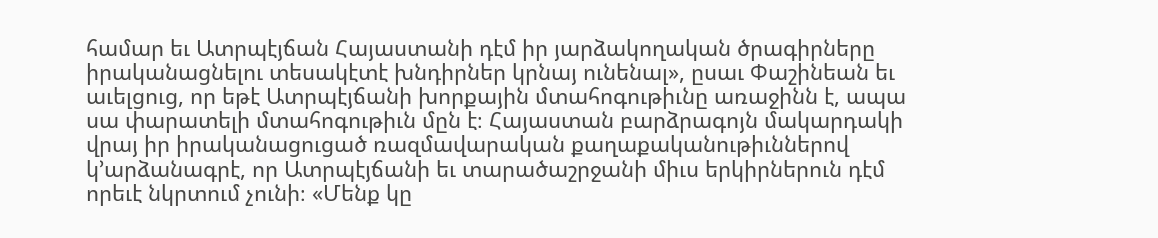համար եւ Ատրպէյճան Հայաստանի դէմ իր յարձակողական ծրագիրները իրականացնելու տեսակէտէ խնդիրներ կրնայ ունենալ», ըսաւ Փաշինեան եւ աւելցուց, որ եթէ Ատրպէյճանի խորքային մտահոգութիւնը առաջինն է, ապա սա փարատելի մտահոգութիւն մըն է։ Հայաստան բարձրագոյն մակարդակի վրայ իր իրականացուցած ռազմավարական քաղաքականութիւններով կ՚արձանագրէ, որ Ատրպէյճանի եւ տարածաշրջանի միւս երկիրներուն դէմ որեւէ նկրտում չունի։ «Մենք կը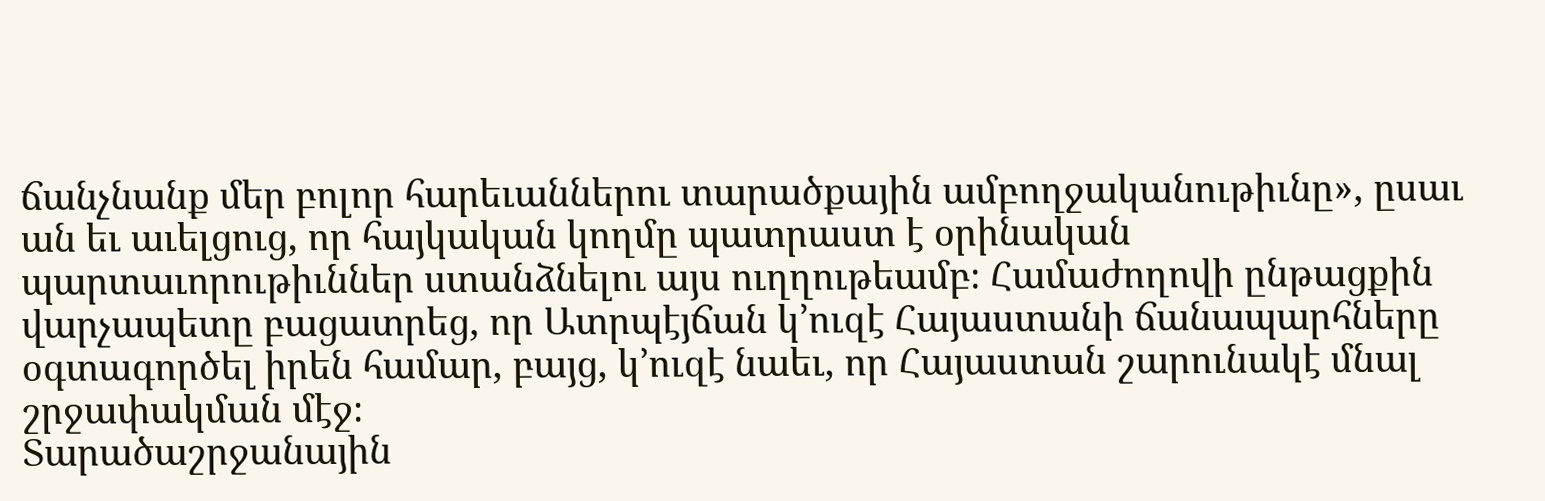ճանչնանք մեր բոլոր հարեւաններու տարածքային ամբողջականութիւնը», ըսաւ ան եւ աւելցուց, որ հայկական կողմը պատրաստ է օրինական պարտաւորութիւններ ստանձնելու այս ուղղութեամբ։ Համաժողովի ընթացքին վարչապետը բացատրեց, որ Ատրպէյճան կ՚ուզէ Հայաստանի ճանապարհները օգտագործել իրեն համար, բայց, կ՚ուզէ նաեւ, որ Հայաստան շարունակէ մնալ շրջափակման մէջ։
Տարածաշրջանային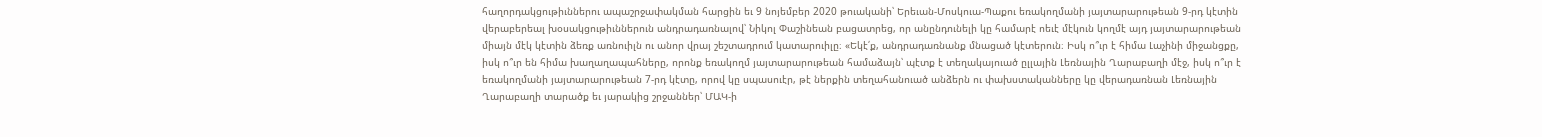հաղորդակցութիւններու ապաշրջափակման հարցին եւ 9 նոյեմբեր 2020 թուականի՝ Երեւան-Մոսկուա-Պաքու եռակողմանի յայտարարութեան 9-րդ կէտին վերաբերեալ խօսակցութիւններուն անդրադառնալով՝ Նիկոլ Փաշինեան բացատրեց, որ անընդունելի կը համարէ ոեւէ մէկուն կողմէ այդ յայտարարութեան միայն մէկ կէտին ձեռք առնուիլն ու անոր վրայ շեշտադրում կատարուիլը։ «Եկէ՛ք, անդրադառնանք մնացած կէտերուն։ Իսկ ո՞ւր է հիմա Լաչինի միջանցքը, իսկ ո՞ւր են հիմա խաղաղապահները, որոնք եռակողմ յայտարարութեան համաձայն՝ պէտք է տեղակայուած ըլլային Լեռնային Ղարաբաղի մէջ, իսկ ո՞ւր է եռակողմանի յայտարարութեան 7-րդ կէտը, որով կը սպասուէր, թէ ներքին տեղահանուած անձերն ու փախստականները կը վերադառնան Լեռնային Ղարաբաղի տարածք եւ յարակից շրջաններ՝ ՄԱԿ-ի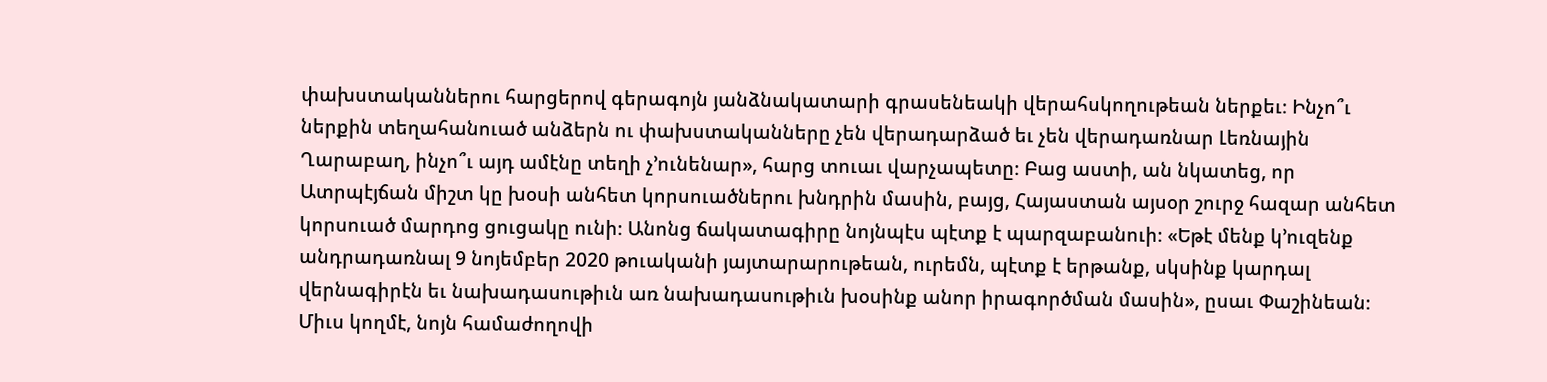փախստականներու հարցերով գերագոյն յանձնակատարի գրասենեակի վերահսկողութեան ներքեւ։ Ինչո՞ւ ներքին տեղահանուած անձերն ու փախստականները չեն վերադարձած եւ չեն վերադառնար Լեռնային Ղարաբաղ, ինչո՞ւ այդ ամէնը տեղի չ՚ունենար», հարց տուաւ վարչապետը։ Բաց աստի, ան նկատեց, որ Ատրպէյճան միշտ կը խօսի անհետ կորսուածներու խնդրին մասին, բայց, Հայաստան այսօր շուրջ հազար անհետ կորսուած մարդոց ցուցակը ունի։ Անոնց ճակատագիրը նոյնպէս պէտք է պարզաբանուի։ «Եթէ մենք կ՚ուզենք անդրադառնալ 9 նոյեմբեր 2020 թուականի յայտարարութեան, ուրեմն, պէտք է երթանք, սկսինք կարդալ վերնագիրէն եւ նախադասութիւն առ նախադասութիւն խօսինք անոր իրագործման մասին», ըսաւ Փաշինեան։
Միւս կողմէ, նոյն համաժողովի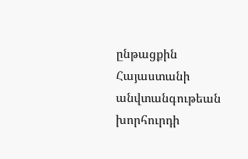ընթացքին Հայաստանի անվտանգութեան խորհուրդի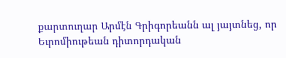քարտուղար Արմէն Գրիգորեանն ալ յայտնեց, որ Եւրոմիութեան դիտորդական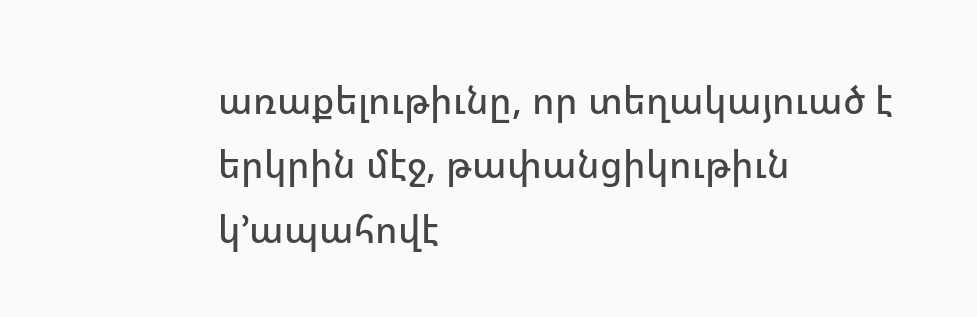առաքելութիւնը, որ տեղակայուած է երկրին մէջ, թափանցիկութիւն կ՚ապահովէ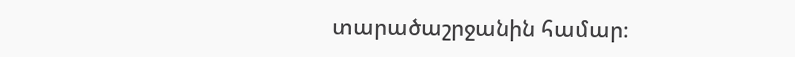տարածաշրջանին համար։